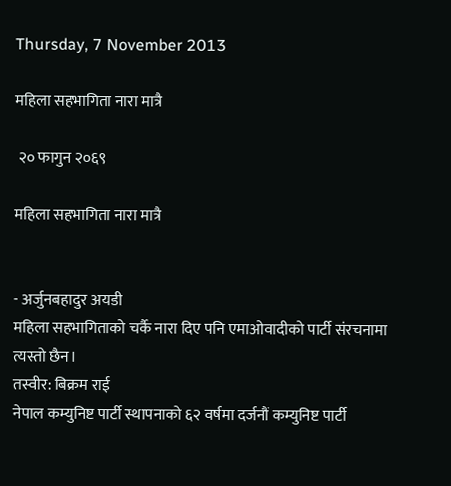Thursday, 7 November 2013

महिला सहभागिता नारा मात्रै

 २० फागुन २०६९

महिला सहभागिता नारा मात्रै


- अर्जुनबहादुर अयडी
महिला सहभागिताको चर्कै नारा दिए पनि एमाओवादीको पार्टी संरचनामा त्यस्तो छैन।
तस्वीर: बिक्रम राई
नेपाल कम्युनिष्ट पार्टी स्थापनाको ६२ वर्षमा दर्जनौं कम्युनिष्ट पार्टी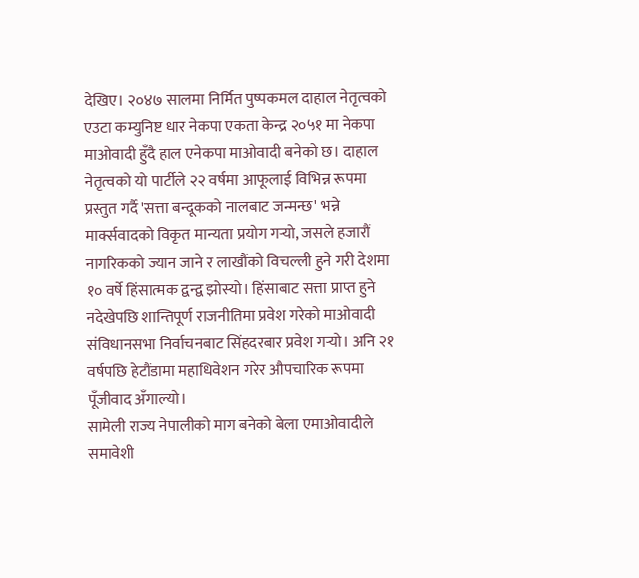देखिए। २०४७ सालमा निर्मित पुष्पकमल दाहाल नेतृत्वको एउटा कम्युनिष्ट धार नेकपा एकता केन्द्र २०५१ मा नेकपा माओवादी हुँदै हाल एनेकपा माओवादी बनेको छ। दाहाल नेतृत्वको यो पार्टीले २२ वर्षमा आफूलाई विभिन्न रूपमा प्रस्तुत गर्दै 'सत्ता बन्दूकको नालबाट जन्मन्छ' भन्ने मार्क्सवादको विकृत मान्यता प्रयोग गर्‍यो, जसले हजारौं नागरिकको ज्यान जाने र लाखौंको विचल्ली हुने गरी देशमा १० वर्षे हिंसात्मक द्वन्द्व झोस्यो। हिंसाबाट सत्ता प्राप्त हुने नदेखेपछि शान्तिपूर्ण राजनीतिमा प्रवेश गरेको माओवादी संविधानसभा निर्वाचनबाट सिंहदरबार प्रवेश गर्‍यो। अनि २१ वर्षपछि हेटौंडामा महाधिवेशन गरेर औपचारिक रूपमा पूँजीवाद अँगाल्यो।
सामेली राज्य नेपालीको माग बनेको बेला एमाओवादीले समावेशी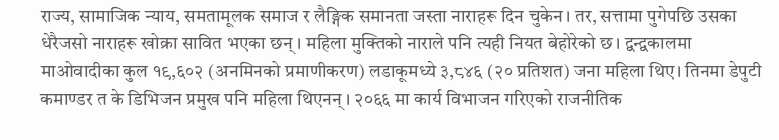राज्य, सामाजिक न्याय, समतामूलक समाज र लैङ्गिक समानता जस्ता नाराहरू दिन चुकेन। तर, सत्तामा पुगेपछि उसका धेरैजसो नाराहरू खोक्रा सावित भएका छन्। महिला मुक्तिको नाराले पनि त्यही नियत बेहोरेको छ। द्वन्द्वकालमा माओवादीका कुल १९,६०२ (अनमिनको प्रमाणीकरण) लडाकूमध्ये ३,८४६ (२० प्रतिशत) जना महिला थिए। तिनमा डेपुटी कमाण्डर त के डिभिजन प्रमुख पनि महिला थिएनन्। २०६६ मा कार्य विभाजन गरिएको राजनीतिक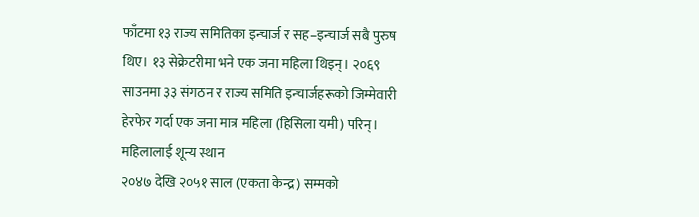फाँटमा १३ राज्य समितिका इन्चार्ज र सह–इन्चार्ज सबै पुरुष थिए। १३ सेक्रेटरीमा भने एक जना महिला थिइन्। २०६९ साउनमा ३३ संगठन र राज्य समिति इन्चार्जहरूको जिम्मेवारी हेरफेर गर्दा एक जना मात्र महिला (हिसिला यमी) परिन्।
महिलालाई शून्य स्थान
२०४७ देखि २०५१ साल (एकता केन्द्र) सम्मको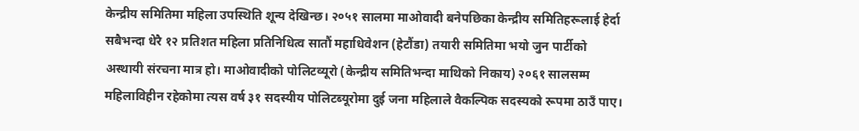केन्द्रीय समितिमा महिला उपस्थिति शून्य देखिन्छ। २०५१ सालमा माओवादी बनेपछिका केन्द्रीय समितिहरूलाई हेर्दा सबैभन्दा धेरै १२ प्रतिशत महिला प्रतिनिधित्व सातौं महाधिवेशन (हेटौंडा) तयारी समितिमा भयो जुन पार्टीको अस्थायी संरचना मात्र हो। माओवादीको पोलिटव्यूरो (केन्द्रीय समितिभन्दा माथिको निकाय) २०६१ सालसम्म महिलाविहीन रहेकोमा त्यस वर्ष ३१ सदस्यीय पोलिटब्यूरोमा दुई जना महिलाले वैकल्पिक सदस्यको रूपमा ठाउँ पाए।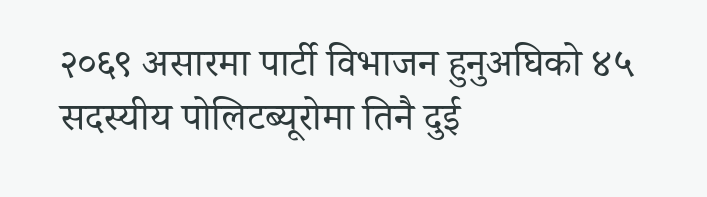२०६९ असारमा पार्टी विभाजन हुनुअघिको ४५ सदस्यीय पोलिटब्यूरोमा तिनै दुई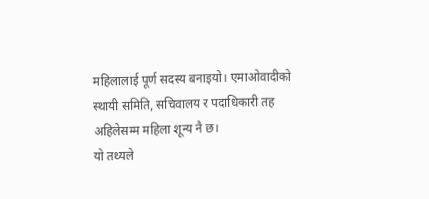महिलालाई पूर्ण सदस्य बनाइयो। एमाओवादीको स्थायी समिति, सचिवालय र पदाधिकारी तह अहिलेसम्म महिला शून्य नै छ।
यो तथ्यले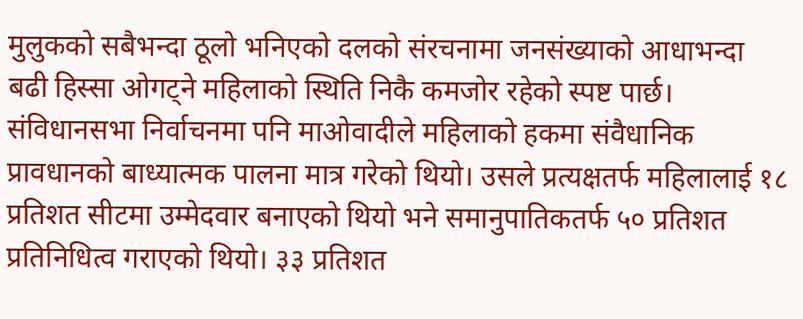मुलुकको सबैभन्दा ठूलो भनिएको दलको संरचनामा जनसंख्याको आधाभन्दा बढी हिस्सा ओगट्ने महिलाको स्थिति निकै कमजोर रहेको स्पष्ट पार्छ। संविधानसभा निर्वाचनमा पनि माओवादीले महिलाको हकमा संवैधानिक प्रावधानको बाध्यात्मक पालना मात्र गरेको थियो। उसले प्रत्यक्षतर्फ महिलालाई १८ प्रतिशत सीटमा उम्मेदवार बनाएको थियो भने समानुपातिकतर्फ ५० प्रतिशत प्रतिनिधित्व गराएको थियो। ३३ प्रतिशत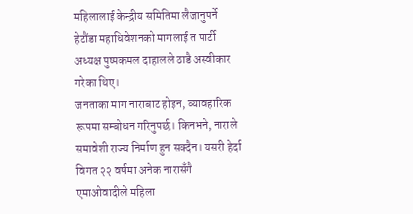महिलालाई केन्द्रीय समितिमा लैजानुपर्ने हेटौंडा महाधिवेशनको मागलाई त पार्टी अध्यक्ष पुष्पकमल दाहालले ठाडै अस्वीकार गरेका थिए।
जनताका माग नाराबाट होइन, व्यावहारिक रूपमा सम्बोधन गरिनुपर्छ। किनभने, नाराले समावेशी राज्य निर्माण हुन सक्दैन। यसरी हेर्दा विगत २२ वर्षमा अनेक नारासँगै एमाओवादीले महिला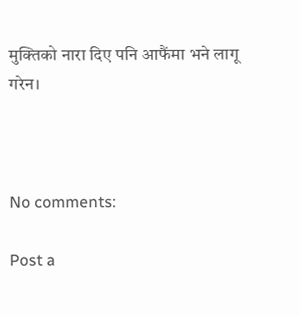मुक्तिको नारा दिए पनि आफैंमा भने लागू गरेन।



No comments:

Post a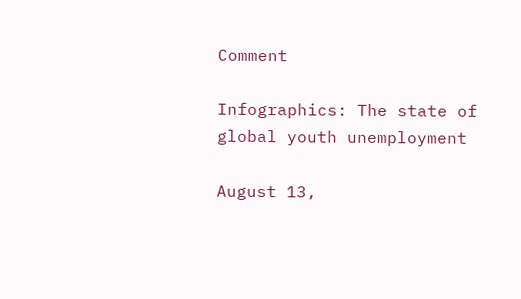Comment

Infographics: The state of global youth unemployment

August 13,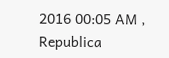2016 00:05 AM ,  Republica